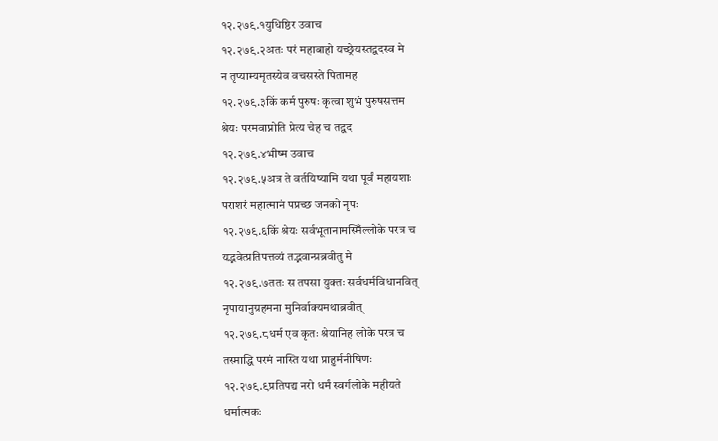१२.२७९.१युधिष्ठिर उवाच
१२.२७९.२अतः परं महाबाहो यच्छ्रेयस्तद्वदस्व मे
न तृप्याम्यमृतस्येव वचसस्ते पितामह
१२.२७९.३किं कर्म पुरुषः कृत्वा शुभं पुरुषसत्तम
श्रेयः परमवाप्नोति प्रेत्य चेह च तद्वद
१२.२७९.४भीष्म उवाच
१२.२७९.५अत्र ते वर्तयिष्यामि यथा पूर्वं महायशाः
पराशरं महात्मानं पप्रच्छ जनको नृपः
१२.२७९.६किं श्रेयः सर्वभूतानामस्मिँल्लोके परत्र च
यद्भवेत्प्रतिपत्तव्यं तद्भवान्प्रब्रवीतु मे
१२.२७९.७ततः स तपसा युक्तः सर्वधर्मविधानवित्
नृपायानुग्रहमना मुनिर्वाक्यमथाब्रवीत्
१२.२७९.८धर्म एव कृतः श्रेयानिह लोके परत्र च
तस्माद्धि परमं नास्ति यथा प्राहुर्मनीषिणः
१२.२७९.९प्रतिपद्य नरो धर्मं स्वर्गलोके महीयते
धर्मात्मकः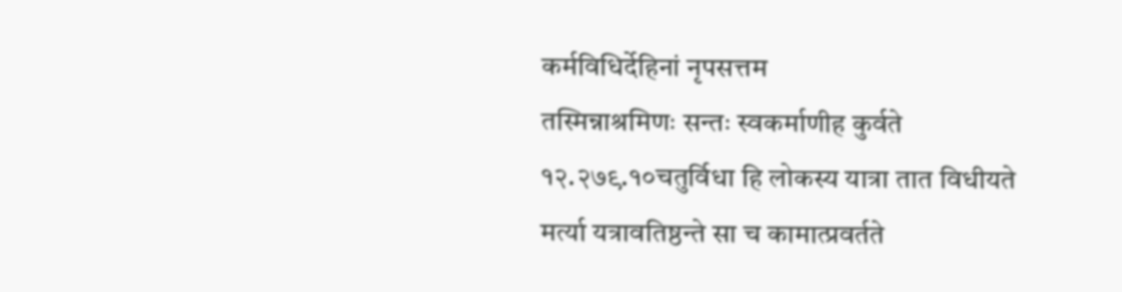कर्मविधिर्देहिनां नृपसत्तम
तस्मिन्नाश्रमिणः सन्तः स्वकर्माणीह कुर्वते
१२.२७९.१०चतुर्विधा हि लोकस्य यात्रा तात विधीयते
मर्त्या यत्रावतिष्ठन्ते सा च कामात्प्रवर्तते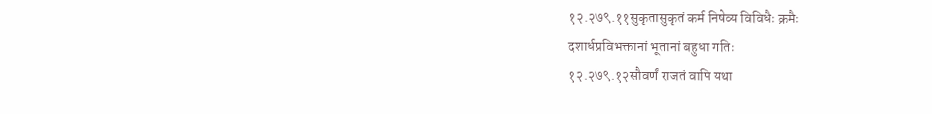१२.२७९.११सुकृतासुकृतं कर्म निषेव्य विविधैः क्रमैः
दशार्धप्रविभक्तानां भूतानां बहुधा गतिः
१२.२७९.१२सौवर्णं राजतं वापि यथा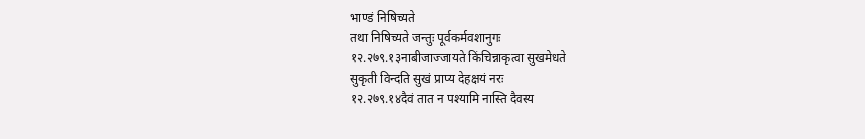भाण्डं निषिच्यते
तथा निषिच्यते जन्तुः पूर्वकर्मवशानुगः
१२.२७९.१३नाबीजाज्जायते किंचिन्नाकृत्वा सुखमेधते
सुकृती विन्दति सुखं प्राप्य देहक्षयं नरः
१२.२७९.१४दैवं तात न पश्यामि नास्ति दैवस्य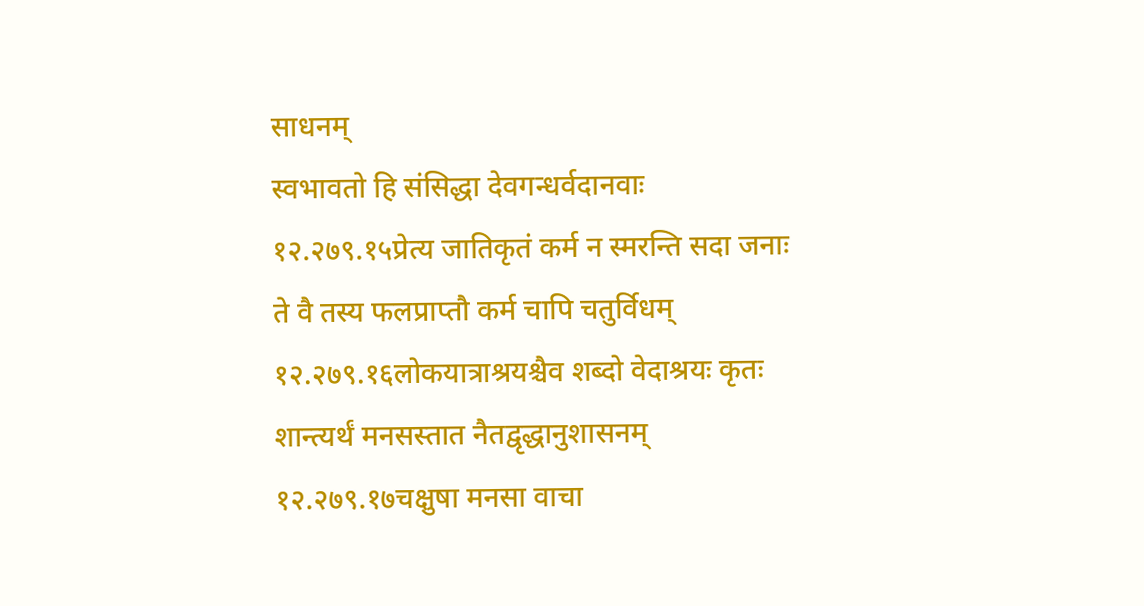साधनम्
स्वभावतो हि संसिद्धा देवगन्धर्वदानवाः
१२.२७९.१५प्रेत्य जातिकृतं कर्म न स्मरन्ति सदा जनाः
ते वै तस्य फलप्राप्तौ कर्म चापि चतुर्विधम्
१२.२७९.१६लोकयात्राश्रयश्चैव शब्दो वेदाश्रयः कृतः
शान्त्यर्थं मनसस्तात नैतद्वृद्धानुशासनम्
१२.२७९.१७चक्षुषा मनसा वाचा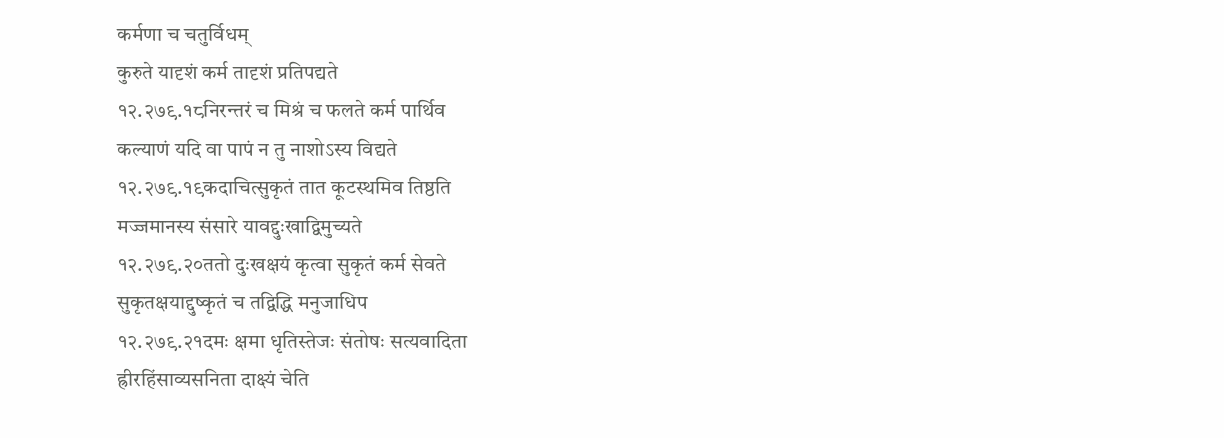कर्मणा च चतुर्विधम्
कुरुते यादृशं कर्म तादृशं प्रतिपद्यते
१२.२७९.१८निरन्तरं च मिश्रं च फलते कर्म पार्थिव
कल्याणं यदि वा पापं न तु नाशोऽस्य विद्यते
१२.२७९.१९कदाचित्सुकृतं तात कूटस्थमिव तिष्ठति
मज्जमानस्य संसारे यावद्दुःखाद्विमुच्यते
१२.२७९.२०ततो दुःखक्षयं कृत्वा सुकृतं कर्म सेवते
सुकृतक्षयाद्दुष्कृतं च तद्विद्धि मनुजाधिप
१२.२७९.२१दमः क्षमा धृतिस्तेजः संतोषः सत्यवादिता
ह्रीरहिंसाव्यसनिता दाक्ष्यं चेति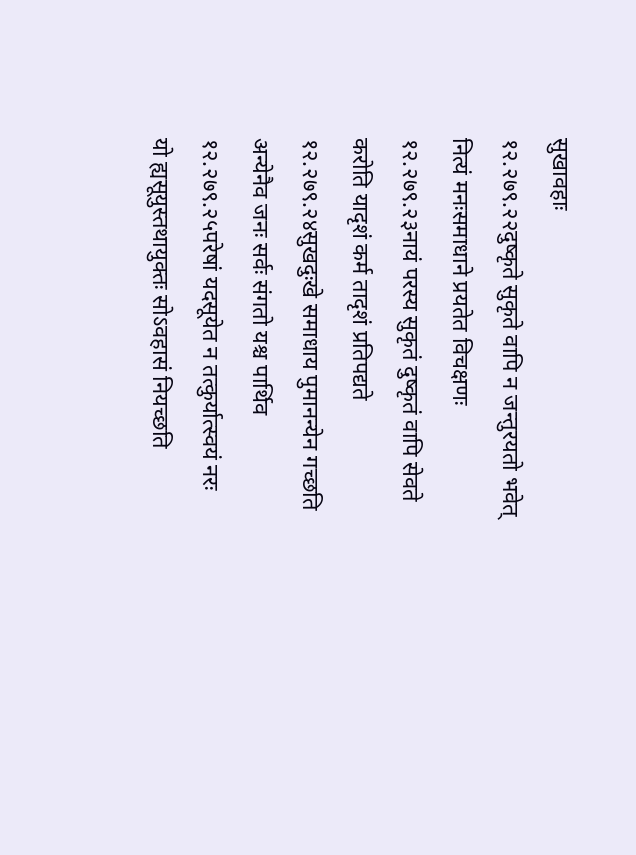सुखावहाः
१२.२७९.२२दुष्कृते सुकृते वापि न जन्तुरयतो भवेत्
नित्यं मनःसमाधाने प्रयतेत विचक्षणः
१२.२७९.२३नायं परस्य सुकृतं दुष्कृतं वापि सेवते
करोति यादृशं कर्म तादृशं प्रतिपद्यते
१२.२७९.२४सुखदुःखे समाधाय पुमानन्येन गच्छति
अन्येनैव जनः सर्वः संगतो यश्च पार्थिव
१२.२७९.२५परेषां यदसूयेत न तत्कुर्यात्स्वयं नरः
यो ह्यसूयुस्तथायुक्तः सोऽवहासं नियच्छति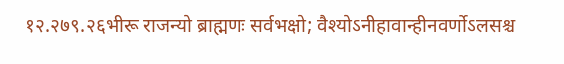१२.२७९.२६भीरू राजन्यो ब्राह्मणः सर्वभक्षो; वैश्योऽनीहावान्हीनवर्णोऽलसश्च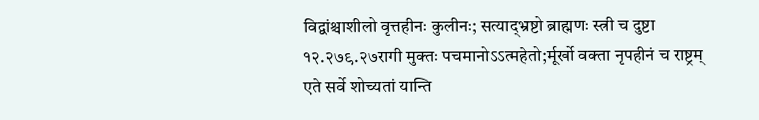विद्वांश्चाशीलो वृत्तहीनः कुलीनः; सत्याद्भ्रष्टो ब्राह्मणः स्त्री च दुष्टा
१२.२७९.२७रागी मुक्तः पचमानोऽऽत्महेतो;र्मूर्खो वक्ता नृपहीनं च राष्ट्रम्
एते सर्वे शोच्यतां यान्ति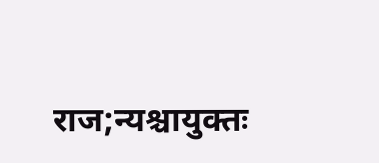राज;न्यश्चायुक्तः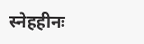स्नेहहीनः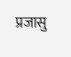प्रजासु